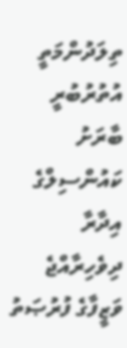ތިލަދުންމަތީ އުތުރުބުރީ ބާރަށު ކައުންސިލްގެ އިދާރާ
ދިވެހިރާއްޖެ
ވަޒީފާގެ ފުރުޞަތު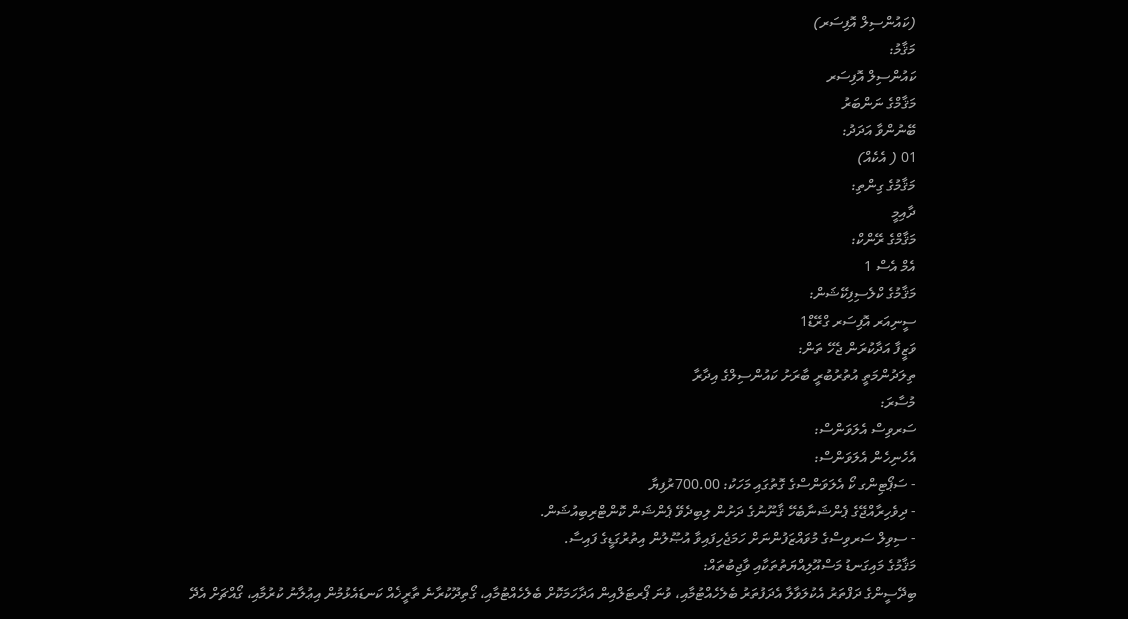(ކައުންސިލް އޮފިސަރ)
މަޤާމު:
ކައުންސިލް އޮފިސަރ
މަޤާމްގެ ނަންބަރު
ބޭނުންވާ އަދަދު:
01 ( އެކެއް)
މަޤާމުގެ ގިންތި:
ދާއިމީ
މަޤާމްގެ ރޭންކް:
އެމް އެސް 1
މަޤާމުގެ ކްލެސިފިކޭޝަން:
ސީނިއަރ އޮފިސަރ ގްރޭޑް1
ވަޒީފާ އަދާކުރަން ޖެހޭ ތަން:
ތިލަދުންމަތީ އުތުރުބުރީ ބާރަށު ކައުންސިލްގެ އިދާރާ
މުސާރަ:
ސަރވިސް އެލަވަންސް:
އެހެނިހެން އެލަވަންސް:
- ސަޕޯޓިންގ ކޯ އެލަވަންސްގެ ގޮތުގައި މަހަކު: 700.00ރުފިޔާ
- ދިވެހިރާއްޖޭގެ ޕެންޝަނާބެހޭ ޤާނޫނުގެ ދަށުން ލިބިދެވޭ ޕެންޝަން ކޮންޓްރިބިއުޝަން.
- ސިވިލް ސަރވިސްގެ މުވައްޒަފުންނަށް ހަމަޖެހިފައިވާ އުޞޫލުން އިތުރުގަޑީގެ ފައިސާ.
މަޤާމުގެ މައިގަނޑު މަސްއޫލިއްޔަތުތަކާއި ވާޖިބުތައް:
ބިދޭސީންގެ ދަފްތަރު އެކުލަވާލާ އެދަފުތަރު ބެލެހެއްޓުމާއި، ވުނަ ޕޯރޓަލްއިން އަދާހަމަކޮށް ބެލެހެއްޓުމާއި، ގޯތިދޫކުރާނެ ތާރީޚެއް ކަނޑައެޅުމުން އިޢުލާނު ކުރުމާއި، ގޯއްޗަށް އެދޭ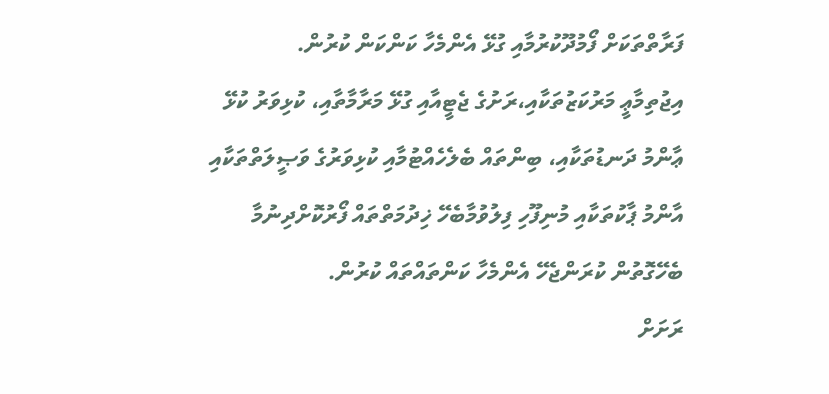ފަރާތްތަކަށް ފޯމުދޫކުރުމާއި ގުޅޭ އެންމެހާ ކަންކަން ކުރުން.
އިޖުތިމާޢީ މަރުކަޒުތަކާއި،ރަށުގެ ޖެޓީއާއި ގުޅޭ މަރާމާތާއި، ކުޅިވަރު ކުޅޭ ޢާންމު ދަނޑުތަކާއި، ބިންތައް ބެލެހެއްޓުމާއި ކުޅިވަރުގެ ވަޞީލަތްތަކާއި އާންމު ޕާކުތަކާއި މުނިފޫހި ފިލުވުމާބެހޭ ޚިދުމަތްތައް ފޯރުކޮށްދިނުމާ ބެހޭގޮތުން ކުރަންޖެހޭ އެންމެހާ ކަންތައްތައް ކުރުން.
ރަށަށް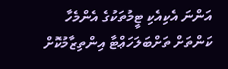އަންނަ އެކިއެކި ޓީމުތަކުގެ އެންމެހާ ކަންތަށް ތަށްބަލަހަޢްޓާ އިންތިޒާމުކޮށް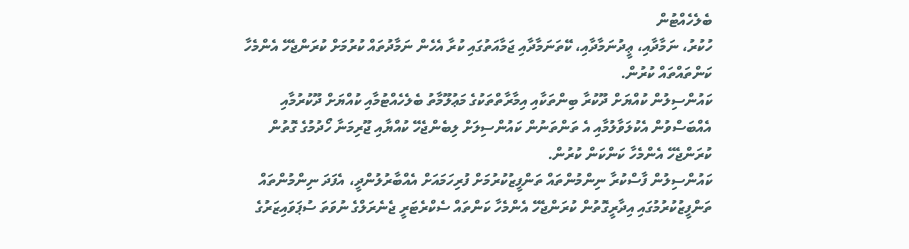ބެލެހެއްޓުން
ހުކުރު، ނަމާދާއި، ޢީދުނަމާދާއި، ކޭތަނަމާދާއި ޖަމާއަތުގައި ކުރާ އެހެން ނަމާދުތައް ކުރުމަށް ކުރަންޖެހޭ އެންމެހާ ކަންތައްތައް ކުރުން.
ކައުންސިލުން ކުއްޔަށް ދޫކުރާ ބިންތަކާއި އިމާރާތްތަކުގެ މަޢުލޫމާތު ބެލެހެއްޓުމާއި ކުއްޔަށް ދޫކުރުމާއި އެއްބަސްވުން އެކުލަވާލުމާއި އެ ތަންތަނުން ކައުންސިލަށް ލިބެންޖެހޭ ކުއްޔާއި ޖޫރިމަނާ ހޯދުމުގެ ގޮތުން ކުރަންޖެހޭ އެންމެހާ ކަންކަން ކުރުން.
ކައުންސިލުން ފާސްކުރާ ނިންމުންތައް ތަންފީޒުކުރުމަށް ފުރިހަމައަށް އެއްބާރުލުންދީ، އެފަދަ ނިންމުންތައް ތަންފީޒުކުރުމުގައި އިދާރީގޮތުން ކުރަންޖެހޭ އެންމެހާ ކަންތައް ސެކްރެޓަރީ ޖެނެރަލްގެ ނުވަތަ ސުޕަވައިޒަރުގެ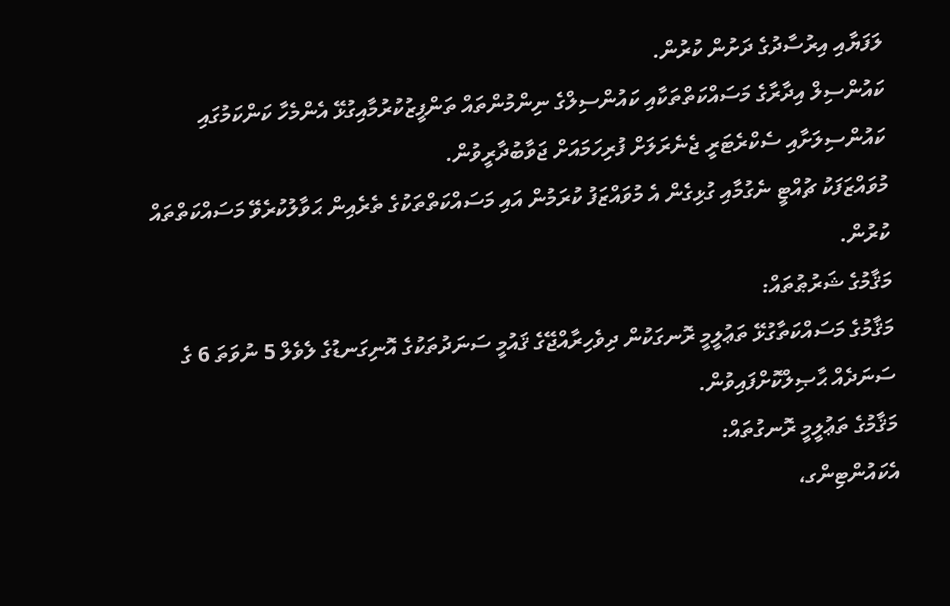ލަފަޔާއި އިރުސާދުގެ ދަށުން ކުރުން.
ކައުންސިލް އިދާރާގެ މަސައްކަތްތަކާއި ކައުންސިލްގެ ނިންމުންތައް ތަންފީޒުކުރުމާއިގުޅޭ އެންމެހާ ކަންކަމުގައި ކައުންސިލަށާއި ސެކްރެޓަރީ ޖެނެރަލަށް ފުރިހަމައަށް ޖަވާބުދާރީވުން.
މުވައްޒަފަކު ޗުއްޓީ ނެގުމާއި ގުޅިގެން އެ މުވައްޒަފު ކުރަމުން އައި މަސައްކަތްތަކުގެ ތެރެއިން ޙަވާލުކުރެވޭ މަސައްކަތްތައް ކުރުން.
މަޤާމުގެ ޝަރުޠުތައް:
މަޤާމުގެ މަސައްކަތާގުޅޭ ތަޢުލީމީ ރޮނގަކުން ދިވެހިރާއްޖޭގެ ޤައުމީ ސަނަދުތަކުގެ އޮނިގަނޑުގެ ލެވެލް 5 ނުވަތަ 6 ގެ ސަނަދެއް ޙާޞިލްކޮށްފައިވުން.
މަޤާމުގެ ތަޢުލީމީ ރޮނގުތައް:
އެކައުންޓިންގ،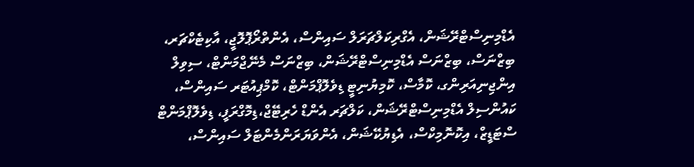އެޑްމިނިސްޓްރޭޝަން، އެގްރިކަލްޗަރަލް ސައިންސް، އެންތްރޯޕޮލޮޖީ، އާކިޓެކްޗަރ، ބިޒްނަސް، ބިޒްނަސް އެޑްމިނިސްޓްރޭޝަން، ބިޒްނަސް މެނޭޖްމަންޓް، ސިވިލް އިންޖިނިއަރިންގ، ކޮމާސް، ކޮމިޔުނިޓީ ޑިވެލޮޕްމަންޓް، ކޮމްޕިއުޓަރ ސައިންސް، ކައުންސިލް އެޑްމިނިސްޓްރޭޝަން، ކަލްޗަރ އެންޑް ހެރިޓޭޖް،ޑިމޮގްރަފީ، ޑިވެލޮޕްމަންޓް ސްޓަޑީޒް، އިކޮނޮމިކްސް، އެޑިޔުކޭޝަން، އެންވަޔަރަންމެންޓަލް ސައިންސް،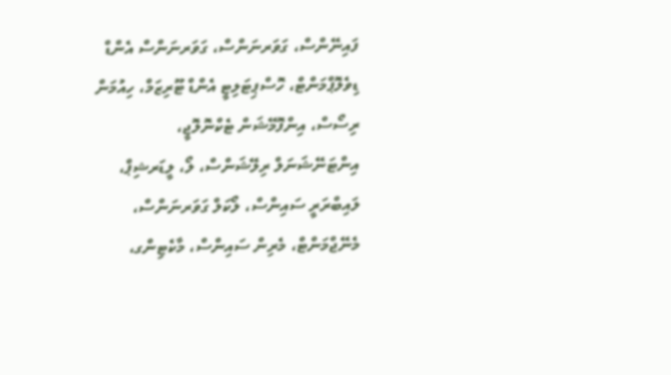ފައިނޭންސް، ގަވަރނަންސް، ގަވަރނަންސް އެންޑް ޑިވެލޮޕްމަންޓް، ހޮސްޕިޓަލިޓީ އެންޑް ޓޫރިޒަމް، ހިއުމަން ރިސޯސް، އިންފޮމޭޝަން ޓެކްނޮލޮޖީ، އިންޓަނޭޝަނަލް ރިލޭޝަންސް، ލޯ، ލީޑަރޝިޕް، ލައިބްރަރީ ސައިންސް، ލޯކަލް ގަވަރނަންސް، މެނޭޖްމަންޓް، މެރިން ސައިންސް، މާކެޓިންގ،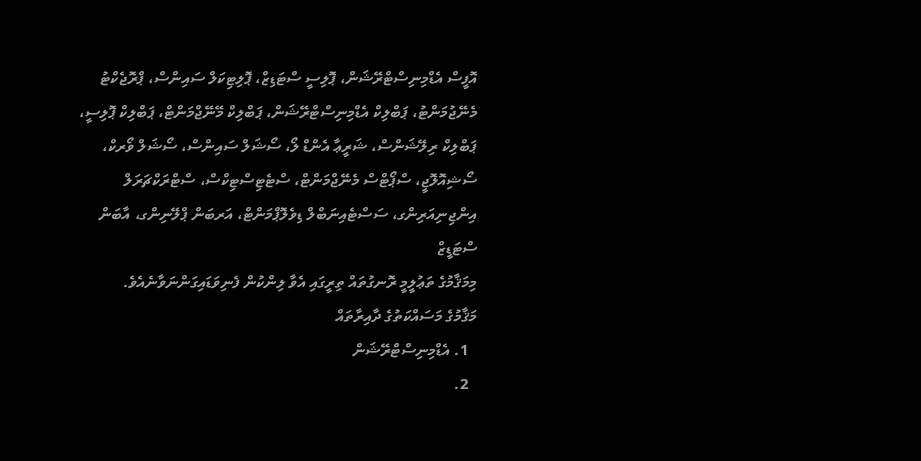އޮފީސް އެޑްމިނިސްޓްރޭޝަން، ޕޮލިސީ ސްޓަޑިޒް، ޕޮލިޓިކަލް ސައިންސް، ޕްރޮޖެކްޓު މެނޭޖުމަންޓު، ޕަބްލިކް އެޑްމިނިސްޓްރޭޝަން، ޕަބްލިކް މޭނޭޖްމަންޓް، ޕަބްލިކް ޕޮލިސީ، ޕަބްލިކް ރިލޭޝަންސް، ޝަރީޢާ އެންޑް ލޯ، ސޯޝަލް ސައިންސް، ސޯޝަލް ވޯރކް، ސޯޝިއޮލޮޖީ، ސްޕޯޓްސް މެނޭޖްމަންޓް، ސްޓެޓިސްޓިކްސް، ސްޓްރަކްޗަރަލް އިންޖިނިއަރިންގ، ސަސްޓެއިނަބްލް ޑިވެލޮޕްމަންޓް، އަރބަން ޕްލޭނިންގ، އާބަން ސްޓަޑީޒް
މިމަޤާމުގެ ތަޢުލީމީ ރޮނގުތައް ތިރީގައި އެވާ ލިންކުން ފެނިވަޑައިގަންނަވާނެއެވެ.
މަޤާމުގެ މަސައްކަތުގެ ދާއިރާތައް
  1. އެޑްމިނިސްޓްރޭޝަން
  2.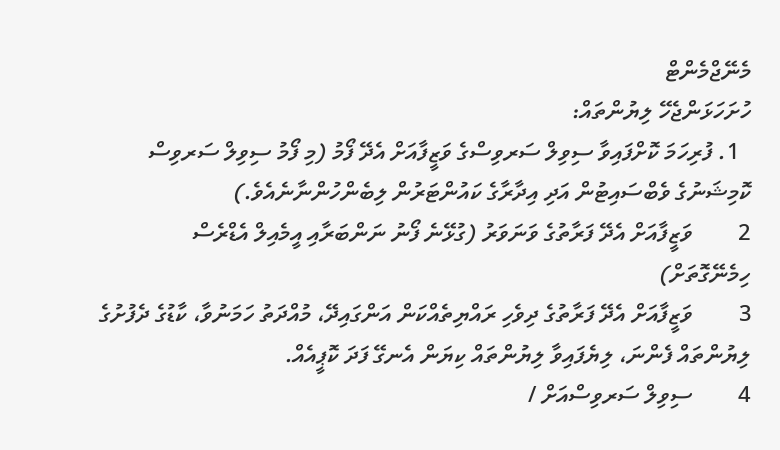މެނޭޖްމެންޓް
ހުށަހަޅަންޖެހޭ ލިޔުންތައް:
  1. ފުރިހަމަ ކޮށްފައިވާ ސިވިލް ސަރވިސްގެ ވަޒީފާއަށް އެދޭ ފޯމު (މި ފޯމު ސިވިލް ސަރވިސް ކޮމިޝަނުގެ ވެބްސައިޓުން އަދި އިދާރާގެ ކައުންޓަރުން ލިބެންހުންނާނެއެވެ.)
2        ވަޒީފާއަށް އެދޭ ފަރާތުގެ ވަނަވަރު (ގުޅޭނެ ފޯނު ނަންބަރާއި އީމެއިލް އެޑްރެސް ހިމެނޭގޮތަށް)
3        ވަޒީފާއަށް އެދޭ ފަރާތުގެ ދިވެހި ރައްޔިތެއްކަން އަންގައިދޭ، މުއްދަތު ހަމަނުވާ، ކާޑުގެ ދެފުށުގެ ލިޔުންތައް ފެންނަ، ލިޔެފައިވާ ލިޔުންތައް ކިޔަން އެނގޭ ފަދަ ކޮޕީއެއް.
4        ސިވިލް ސަރވިސްއަށް /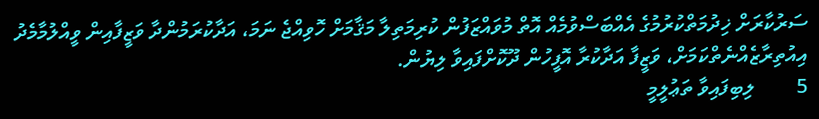ސަރުކާރަށް ޚިދުމަތްކުރުމުގެ އެއްބަސްވުމެއް އޮތް މުވައްޒަފުން ކުރިމަތިލާ މަޤާމަށް ހޮވިއްޖެ ނަމަ، އަދާކުރަމުންދާ ވަޒީފާއިން ވީއްލުމާމެދު އިއުތިރާޒެއްނެތްކަމަށް، ވަޒީފާ އަދާކުރާ އޮފީހުން ދޫކޮށްފައިވާ ލިޔުން.
5        ލިބިފައިވާ ތަޢުލީމީ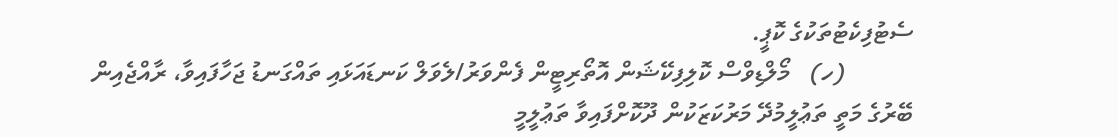ސެޓުފިކެޓުތަކުގެ ކޮޕީ.
           (ހ)   މޯލްޑިވްސް ކޮލިފިކޭޝަން އޮތޯރިޓީން ފެންވަރު/ލެވަލް ކަނޑައަޅައި ތައްގަނޑު ޖަހާފައިވާ، ރާއްޖެއިން ބޭރުގެ މަތީ ތަޢުލީމުދޭ މަރުކަޒަކުން ދޫކޮށްފައިވާ ތަޢުލީމީ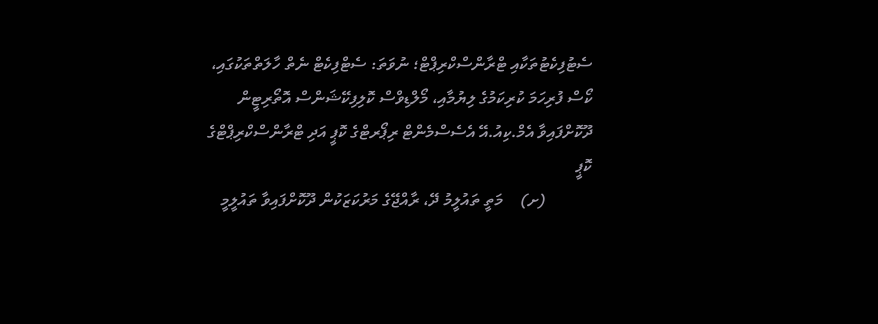ސެޓުފިކެޓުތަކާއި ޓްރާންސްކްރިޕްޓް؛ ނުވަތަ: ސެޓްފިކެޓް ނެތް ހާލަތްތަކުގައި، ކޯސް ފުރިހަމަ ކުރިކަމުގެ ލިޔުމާއި، މޯލްޑިވްސް ކޮލިފިކޭޝަންސް އޮތޯރިޓީން ދޫކޮށްފައިވާ އެމް.ކިއު.އޭ އެސެސްމެންޓް ރިޕޯރޓްގެ ކޮޕީ އަދި ޓްރާންސްކްރިޕްޓްގެ ކޮޕީ
           (ށ)    މަތީ ތައުލީމު ދޭ، ރާއްޖޭގެ މަރުކަޒަކުން ދޫކޮށްފައިވާ ތައުލީމީ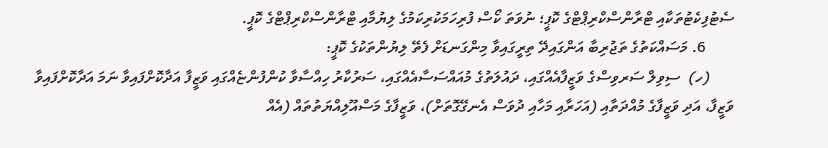ސެޓުފިކެޓުތަކާއި ޓްރާންސްކްރިޕްޓްގެ ކޮޕީ؛ ނުވަތަ ކޯސް ފުރިހަމަކުރިކަމުގެ ލިޔުމާއި ޓްރާންސްކްރިޕްޓްގެ ކޮޕީ.
       6. މަސައްކަތުގެ ތަޖުރިބާ އަންގައިދޭ ތިރީގައިވާ މިންގަނޑަށް ފެތޭ ލިޔުންތަކުގެ ކޮޕީ:
      (ހ)  ސިވިލް ސަރވިސްގެ ވަޒީފާއެއްގައި، ދައުލަތުގެ މުއައްސަސާއެއްގައި، ސަރުކާރު ހިއްސާވާ ކުންފުންޏެއްގައި ވަޒީފާ އަދާކޮށްފައިވާ ނަމަ އަދާކޮށްފައިވާ ވަޒީފާ، އަދި ވަޒީފާގެ މުއްދަތާއި (އަހަރާއި މަހާއި ދުވަސް އެނގޭގޮތަށް)، ވަޒީފާގެ މަސްއޫލިއްޔަތުތައް (އެއް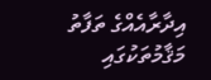އިދާރާއެއްގެ ތަފާތު މަޤާމުތަކުގައި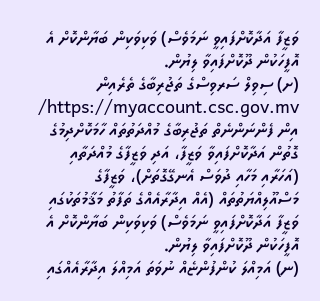ވަޒީފާ އަދާކޮށްފައިވީ ނަމަވެސް) ވަކިވަކިން ބަޔާންކޮށް އެ އޮފީހަކުން ދޫކޮށްފައިވާ ލިޔުން.
(ށ) ސިވިލް ސަރވިސްގެ ތަޖުރިބާގެ ތެރެއިން https://myaccount.csc.gov.mv/ އިން ފެންނަންނެތް ތަޖުރިބާގެ މުއްދަތުތައް ހާމަކޮށްދިމުގެ ގޮތުން އަދާކޮށްފައިވާ ވަޒީފާ، އަދި ވަޒީފާގެ މުއްދަތާއި (އަހަރާއި މަހާއި ދުވަސް އެނގޭގޮތަށް)، ވަޒީފާގެ މަސްއޫލިއްޔަތުތައް (އެއް އިދާރާއެއްގެ ތަފާތު މަޤާމުތަކުގައި ވަޒީފާ އަދާކޮށްފައިވީ ނަމަވެސް) ވަކިވަކިން ބަޔާންކޮށް އެ އޮފީހަކުން ދޫކޮށްފައިވާ ލިޔުން.
(ނ) އަމިއްލަ ކުންފުންޏެއް ނުވަތަ އަމިއްލަ އިދާރާއެއްގައި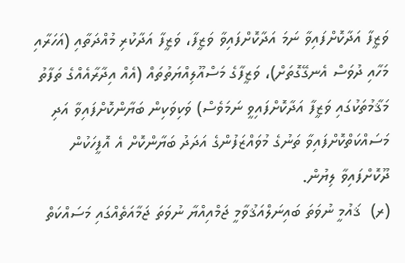ވަޒީފާ އަދާކޮށްފައިވާ ނަމަ އަދާކޮށްފައިވާ ވަޒީފާ، ވަޒީފާ އަދާކުރި މުއްދަތާއި (އަހަރާއި މަހާއި ދުވަސް އެނގޭގޮތަށް)، ވަޒީފާގެ މަސްއޫލިއްޔަތުތައް (އެއް އިދާރާއެއްގެ ތަފާތު މަޤާމުތަކުގައި ވަޒީފާ އަދާކޮށްފައިވީ ނަމަވެސް) ވަކިވަކިން ބަޔާންކޮށްފައިވާ އަދި މަސައްކަތްކޮށްފައިވާ ތަނުގެ މުވައްޒަފުންގެ އަދަދު ބަޔާންކޮށް އެ އޮފީހަކުން ދޫކޮށްފައިވާ ލިޔުން.
(ރ)  ޤައުމީ ނުވަތަ ބައިނަލްއަޤުވާމީ ޖަމްއިއްޔާ ނުވަތަ ޖަމާއަތެއްގައި މަސައްކަތް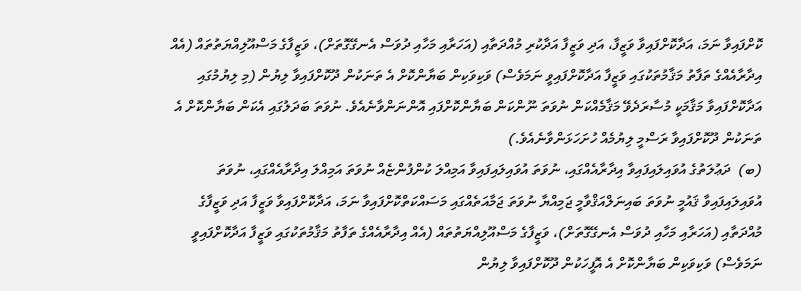ކޮށްފައިވާ ނަމަ، އަދާކޮށްފައިވާ ވަޒީފާ، އަދި ވަޒީފާ އަދާކުރި މުއްދަތާއި (އަހަރާއި މަހާއި ދުވަސް އެނގޭގޮތަށް)، ވަޒީފާގެ މަސްއޫލިއްޔަތުތައް (އެއް އިދާރާއެއްގެ ތަފާތު މަޤާމުތަކުގައި ވަޒީފާ އަދާކޮށްފައިވީ ނަމަވެސް) ވަކިވަކިން ބަޔާންކޮށް އެ ތަނަކުން ދޫކޮށްފައިވާ ލިޔުން (މި ލިޔުމުގައި އަދާކޮށްފައިވާ މަޤާމަކީ މުސާރަދެވޭ މަޤާމެއްކަން ނުވަތަ ނޫންކަން ބަޔާންކޮށްފައި އޮންނަންވާނެއެވެ. ނުވަތަ ބަދަލުގައި އެކަން ބަޔާންކޮށް އެ ތަނަކުން ދޫކޮށްފައިވާ ރަސްމީ ލިޔުމެއް ހުށަހަޅަންވާނެއެވެ.)
(ބ)  ދަޢުލަތުގެ އުވައިލައިފައިވާ އިދާރާއެއްގައި، ނުވަތަ އުވައިލައިފައިވާ އަމިއްލަ ކުންފުންޏެއް ނުވަތަ އަމިއްލަ އިދާރާއެއްގައި، ނުވަތަ އުވައިލައިފައިވާ ޤައުމީ ނުވަތަ ބައިނަލްއަޤްވާމީ ޖަމިއްޔާ ނުވަތަ ޖަމާއަތެއްގައި މަސައްކަތްކޮށްފައިވާ ނަމަ، އަދާކޮށްފައިވާ ވަޒީފާ އަދި ވަޒީފާގެ މުއްދަތާއި (އަހަރާއި މަހާއި ދުވަސް އެނގޭގޮތަށް)، ވަޒީފާގެ މަސްއޫލިއްޔަތުތައް (އެއް އިދާރާއެއްގެ ތަފާތު މަޤާމުތަކުގައި ވަޒީފާ އަދާކޮށްފައިވީ ނަމަވެސް) ވަކިވަކިން ބަޔާންކޮށް އެ އޮފީހަކުން ދޫކޮށްފައިވާ ލިޔުން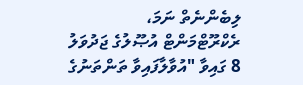ލިބެންނެތް ނަމަ، ރެކްރޫޓްމަންޓް އުޞޫލުގެ ޖަދުވަލު 8 ގައިވާ "އުވާލާފައިވާ ތަންތަނުގެ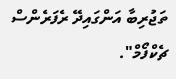ތަޖުރިބާ އަންގައިދޭ ރެފަރެންސް ޗެކްފޯމް".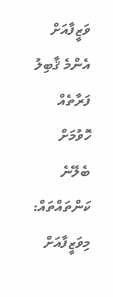ވަޒީފާއަށް އެންމެ ޤާބިލު ފަރާތެއް ހޮވުމަށް ބެލޭނެ ކަންތައްތައް:
މިވަޒީފާއަށް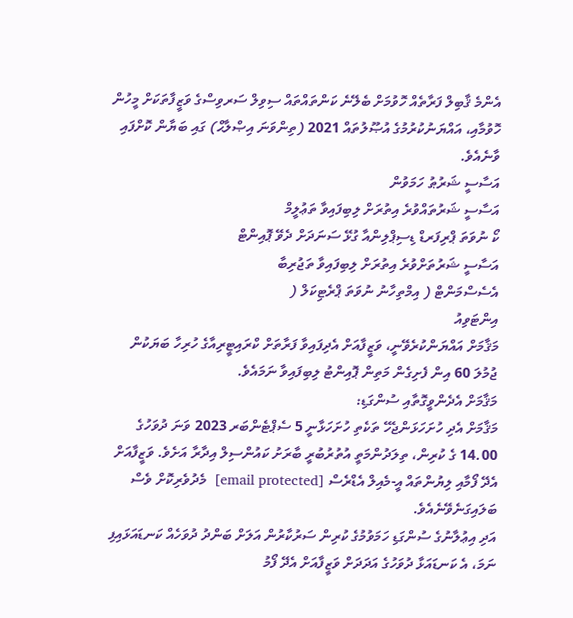އެންމެ ޤާބިލް ފަރާތެއް ހޮވުމަށް ބެލޭނެ ކަންތައްތައް ސިވިލް ސަރވިސްގެ ވަޒީފާތަކަށް މީހުން ހޮވުމާއި، އައްޔަނުކުރުމުގެ އުޞޫލުތައް 2021 (ތިންވަނަ އިޞްލާޙް) ގައި ބަޔާން ކޮށްފައި ވާނެއެވެ.
އަސާސީ ޝަރުޠު ހަމަވުން
އަސާސީ ޝަރުތައްވުރެ އިތުރަށް ލިބިފައިވާ ތަޢުލީމް
ކޯ ނުވަތަ ޕްރިފަރޑް ޑިސިޕްލިންއާ ގުޅޭ ސަނަދަށް ދެވޭ ޕޮއިންޓް
އަސާސީ ޝަރުތަށްވުރެ އިތުރަށް ލިބިފައިވާ ތަޖުރިބާ
އެސެސްމަންޓް ( އިމްތިހާނު ނުވަތަ ޕްރެޓިކަލް (
އިންޓަވިއު
މަޤާމަށް އައްޔަންކުރެވޭނީ، ވަޒީފާއަށް އެދިފައިވާ ފަރާތަށް ކްރައިޓީރިއާގެ ހުރިހާ ބަޔަކުން ޖުމުލަ 60 އިން ފެށިގެން މަތިން ޕޮއިންޓު ލިބިފައިވާ ނަމައެވެ.
މަޤާމަށް އެދެންވީގޮތާއި ސުންގަޑި:
މަޤާމަށް އެދި ހުށަހަޅަންޖެހޭ ތަކެތި ހުށަހަޅާނީ 5 ސެޕްޓެންބަރ 2023 ވަނަ ދުވަހުގެ 14.00 ގެ ކުރިން، ތިލަދުންމަތީ އުތުރުބުރީ ބާރަށު ކައުންސިލް އިދާރާ އަށެވެ. ވަޒީފާއަށް އެދޭ ފޯމާއި ލިޔުންތައް އީ-މެއިލް އެޑްރެސް [email protected]  މެދުވެރިކޮށް ވެސް ބަލައިގަނެވޭނެއެވެ.
އަދި އިޢުލާނުގެ ސުންގަޑި ހަމަވުމުގެ ކުރިން ސަރުކާރުން އަލަށް ބަންދު ދުވަހެއް ކަނޑައަޅައިފި ނަމަ، އެ ކަނޑައަޅާ ދުވަހުގެ އަދަދަށް ވަޒީފާއަށް އެދޭ ފޯމު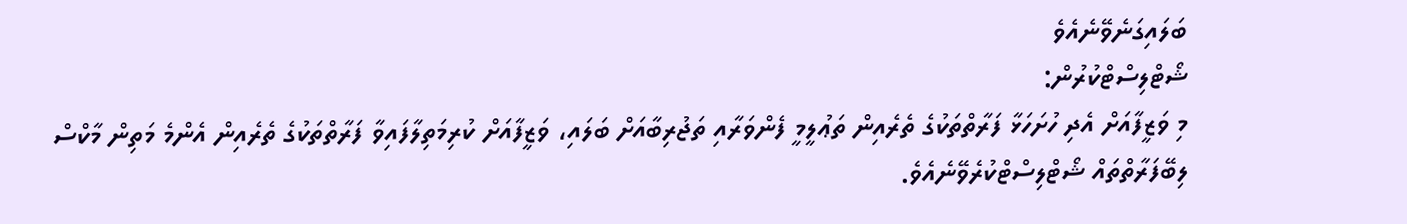ބަލައިގަނެވޭނެއެވެ
ޝޯޓްލިސްޓްކުރުން:
މި ވަޒީފާއަށް އެދި ހުށަހަޅާ ފަރާތްތަކުގެ ތެރެއިން ތަޢުލީމީ ފެންވަރާއި ތަޖުރިބާއަށް ބަލައި، ވަޒީފާއަށް ކުރިމަތިލާފައިވާ ފަރާތްތަކުގެ ތެރެއިން އެންމެ މަތިން މާކްސް ލިބޭފަރާތްތައް ޝޯޓްލިސްޓްކުރެވޭނެއެވެ.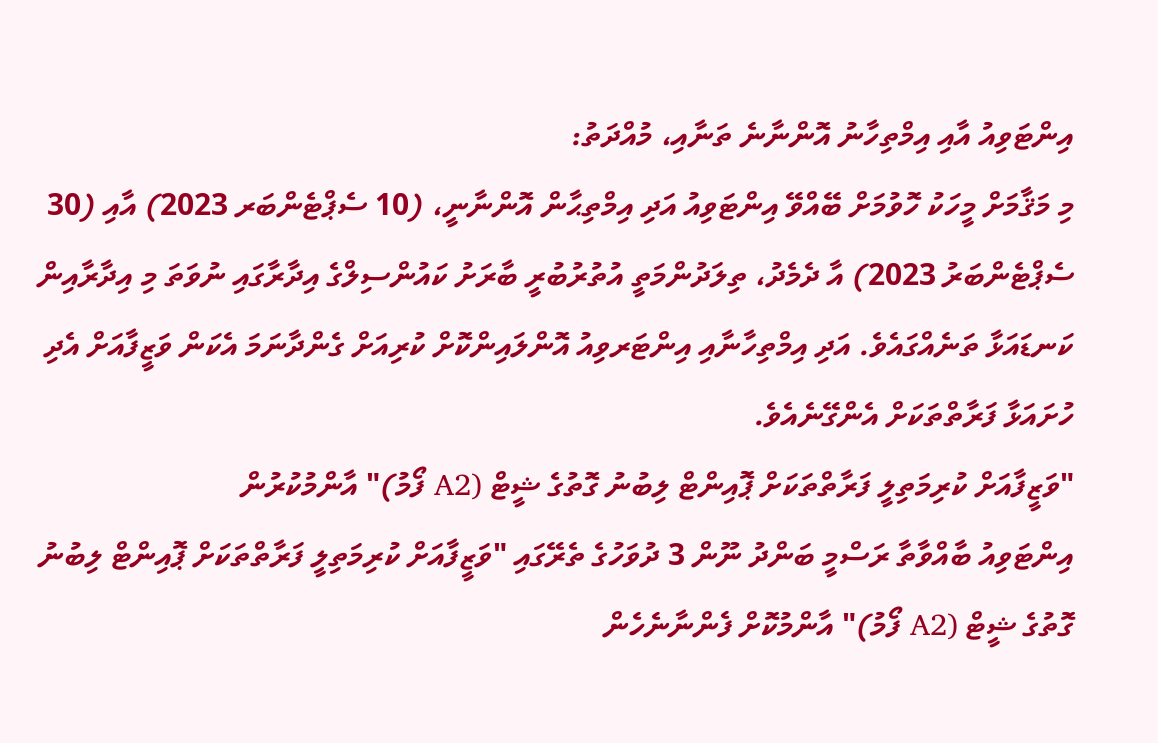އިންޓަވިއު އާއި އިމްތިހާނު އޮންނާނެ ތަނާއި، މުއްދަތު:
މި މަޤާމަށް މީހަކު ހޮވުމަށް ބޭއްވޭ އިންޓަވިއު އަދި އިމްތިޙާން އޮންނާނީ، (10 ސެޕްޓެންބަރ 2023) އާއި (30  ސެޕްޓެންބަރު 2023) އާ ދެމެދު، ތިލަދުންމަތީ އުތުރުބުރީ ބާރަށު ކައުންސިލްގެ އިދާރާގައި ނުވަތަ މި އިދާރާއިން ކަނޑައަޅާ ތަނެއްގައެވެ. އަދި އިމްތިހާނާއި އިންޓަރވިއު އޮންލައިންކޮށް ކުރިއަށް ގެންދާނަމަ އެކަން ވަޒީފާއަށް އެދި ހުށައަޅާ ފަރާތްތަކަށް އެންގޭނެއެވެ.
"ވަޒީފާއަށް ކުރިމަތިލީ ފަރާތްތަކަށް ޕޮއިންޓް ލިބުނު ގޮތުގެ ޝީޓް (A2 ފޯމު)" އާންމުކުރުން
އިންޓަވިއު ބާއްވާތާ ރަސްމީ ބަންދު ނޫން 3 ދުވަހުގެ ތެރޭގައި "ވަޒީފާއަށް ކުރިމަތިލީ ފަރާތްތަކަށް ޕޮއިންޓް ލިބުނު ގޮތުގެ ޝީޓް (A2 ފޯމު)" އާންމުކޮށް ފެންނާނެހެން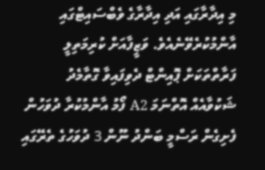މި އިދާރާގައި އަދި އިދާރާގެ ވެބްސައިޓްގައި އާންމުކުރެވޭނެއެވެ. ވަޒީފާއަށް ކުރިމަތިލީ ފަރާތްތަކަށް ޕޮއިންޓް ދެވިފައިވާ ގޮތާމެދު ޝަކުވާއެއް އޮތްނަމަ A2 ފޯމު އާންމުކުރާ ދުވަހުން ފެށިގެން ރަސްމީ ބަންދު ނޫން 3 ދުވަހުގެ ތެރޭގައި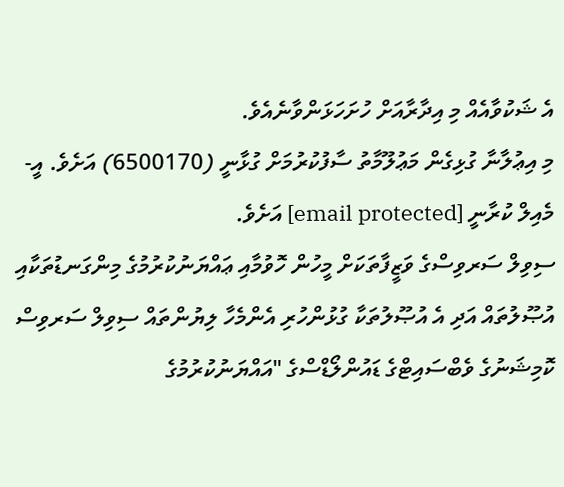އެ ޝަކުވާއެއް މި އިދާރާއަށް ހުށަހަޅަންވާނެއެވެ.
މި އިޢުލާނާ ގުޅިގެން މަޢުލޫމާތު ސާފުކުރުމަށް ގުޅާނީ (6500170) އަށެވެ. އީ-މެއިލް ކުރާނީ [email protected] އަށެވެ.
ސިވިލް ސަރވިސްގެ ވަޒީފާތަކަށް މީހުން ހޮވުމާއި ޢައްޔަނުކުރުމުގެ މިންގަނޑުތަކާއި އުޞޫލުތައް އަދި އެ އުޞޫލުތަކާ ގުޅުންހުރި އެންމެހާ ލިޔުންތައް ސިވިލް ސަރވިސް ކޮމިޝަނުގެ ވެބްސައިޓްގެ ޑައުންލޯޑްސްގެ "އައްޔަނުކުރުމުގެ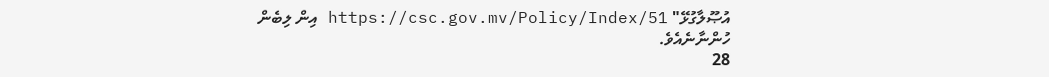އުޞޫލާގުޅޭ" https://csc.gov.mv/Policy/Index/51 އިން ލިބެން ހުންނާނެއެވެ.
28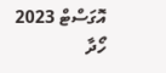އޮގަސްޓް 2023
ހޯދާ